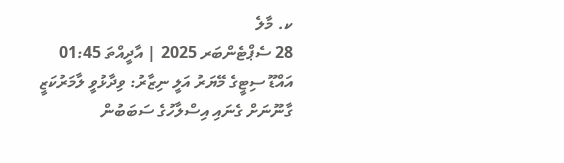ކ. މާލެ
28 ސެޕްޓެންބަރ 2025 | އާދީއްތަ 01:45
އައްޑޫ ސިޓީގެ މޭޔަރު އަލީ ނިޒާރު: ވިދާޅުވީ ލާމަރުކަޒީ ގާނޫނަށް ގެނައި އިސްލާހުގެ ސަބަބުން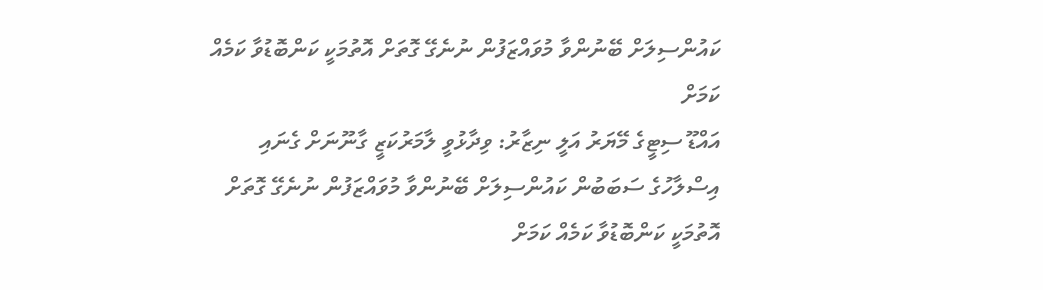ކައުންސިލަށް ބޭނުންވާ މުވައްޒަފުން ނުނެގޭ ގޮތަށް އޮތުމަކީ ކަންބޮޑުވާ ކަމެއް ކަމަށް
އައްޑޫ ސިޓީގެ މޭޔަރު އަލީ ނިޒާރު: ވިދާޅުވީ ލާމަރުކަޒީ ގާނޫނަށް ގެނައި އިސްލާހުގެ ސަބަބުން ކައުންސިލަށް ބޭނުންވާ މުވައްޒަފުން ނުނެގޭ ގޮތަށް އޮތުމަކީ ކަންބޮޑުވާ ކަމެއް ކަމަށް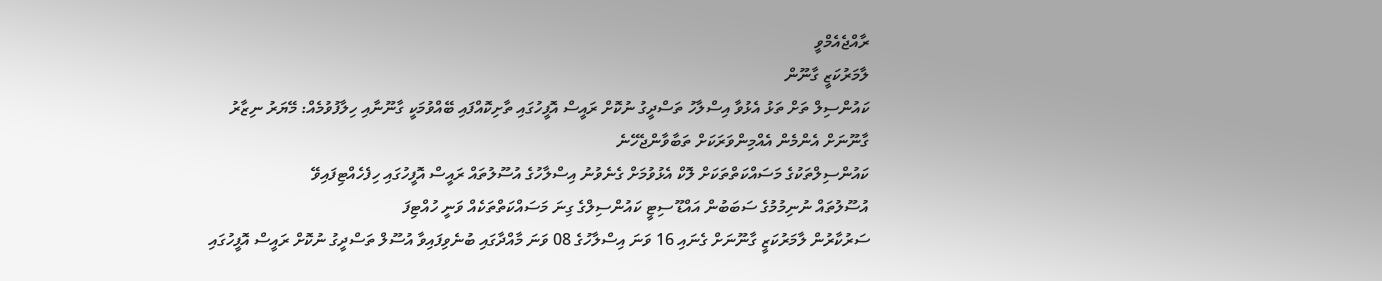ރާއްޖެއެމްވީ
ލާމަރުކަޒީ ގާނޫން
ކައުންސިލް ތަށް ތަޅު އެޅުވާ އިސްލާހު ތަސްދީގު ނުކޮށް ރައީސް އޮފީހުގައި ތާށިކޮއްފައި ބޭއްވުމަކީ ގާނޫނާއި ހިލާފުވުމެއް: މޭޔަރު ނިޒާރު
ގާނޫނަށް އެންމެން އެއްމިންވަރަކަށް ތަބާވާންޖެހޭނެ
ކައުންސިލްތަކުގެ މަސައްކަތްތަކަށް ލޮކް އެޅުވުމަށް ގެނެވުނު އިސްލާހުގެ އުސޫލުތައް ރައީސް އޮފީހުގައި ހިފެހެއްޓިފައިވޭ
އުސޫލުތައް ނުނިމުމުގެ ސަބަބުން އައްޑޫ ސިޓީ ކައުންސިލްގެ ގިނަ މަސައްކަތްތަކެއް ވަނީ ހުއްޓިފަ
ސަރުކާރުން ލާމަރުކަޒީ ގާނޫނަށް ގެނައި 16 ވަނަ އިސްލާހުގެ 08 ވަނަ މާއްދާގައި ބުނެވިފައިވާ އުސޫލް ތަސްދީގު ނުކޮށް ރައީސް އޮފީހުގައި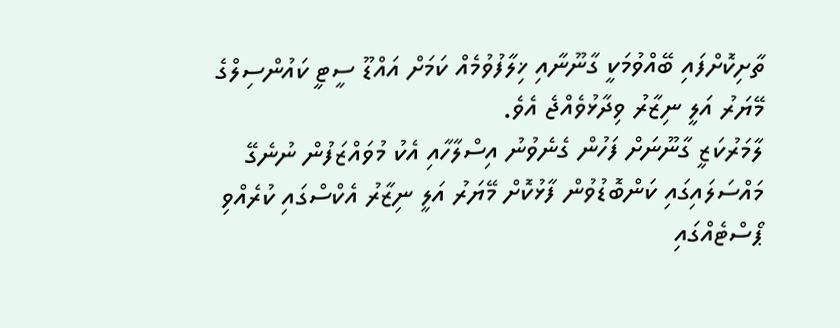ތާށިކޮށްފައި ބޭއްވުމަކީ ގާނޫނާއި ޚިލާފުވުމެއް ކަމަށް އައްޑޫ ސީޓީ ކައުންސިލްގެ މޭޔަރު އަލީ ނިޒާރު ވިދާޅުވެއްޖެ އެވެ.
ލާމަރުކަޒީ ގާނޫނަށް ފަހުން ގެނެވުނު އިސްލާހާއި އެކު މުވައްޒަފުން ނުނެގޭ މައްސަލައިގައި ކަންބޮޑުވުން ފާޅުކޮށް މޭޔަރު އަލީ ނިޒާރު އެކްސްގައި ކުރެއްވި ޕޯސްޓެއްގައި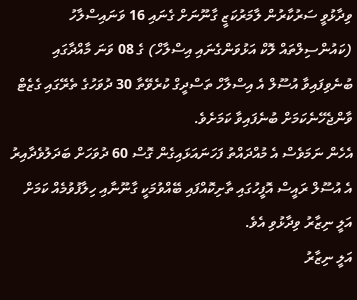ވިދާޅުވީ ސަރުކާރުން ލާމަރުކަޒީ ގާނޫނަށް ގެނައި 16 ވަނައިސްލާހު (ކައުންސިލްތައް ލޮކް އަޅުވަންގެނައި އިސްލާހް) ގެ 08 ވަނަ މާއްދާގައި ބުނެވިފައިވާ އުސޫލް އެ އިސްލާހް ތަސްދީގް ކުރެވޭތާ 30 ދުވަހުގެ ތެރޭގައި ގެޒެޓް ވާންޖެހޭނެކަމަށް ބުނެފައިވާ ކަމަށެވެ.
އެހެން ނަމަވެސް އެ މުއްދައްތު ފަހަނައަޅައިގެން ގޮސް 60 ދުވަހަށް ބަދަލުވެދާއިރު އެ އުސޫލް ރައީސް އޮފީހުގައި ތާށިކޮއްފައި ބޭއްވުމަކީ ގާނޫނާއި ހިލާފުވުމެއް ކަމަށް އަލީ ނިޒާރު ވިދާޅުވި އެވެ.
އަލީ ނިޒާރު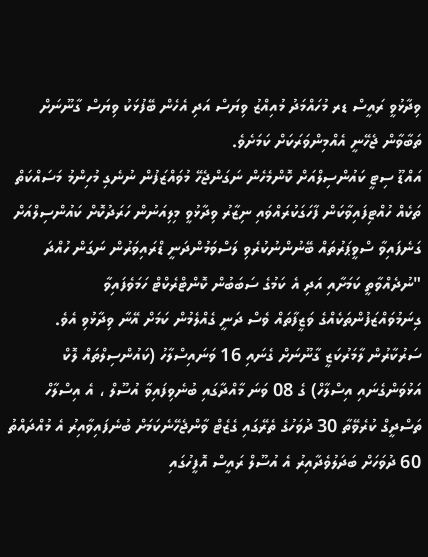ވިދާޅުވީ ރައީސް ޑރ މުހައްމަދު މުއިއްޒު ވިޔަސް އަދި އެހެން ބޭފުޅަކު ވިޔަސް ގާނޫނަށް ތަބާވާން ޖެހޭނީ އެއްމިންވަރަކަށް ކަމަށެވެ.
އައްޑޫ ސިޓީ ކައުންސިލްއަށް ކޮންމެހެން ނަގަންޖެހޭ މުވައްޒަފުން ނުނެގި މުހިންމު މަސައްކަތް ތަކެއް ހުއްޓިފައިވާކަން ފާހަގަކުރައްވައި ނިޒާރު ވިދާޅުވީ މިލިއަނުން ހަރަދުކޮށް ކައުންސިލްއަށް ގަނެފައިވާ ސްވީޕަރުތައް ބޭނުންނުކުރެވި ލަސްވަމުންދަނީ ޑްރައިވަރުން ނަގަން ހުއްދަ "ނުދެއްވާތީ ކަމަށާއި އަދި އެ ކަމުގެ ސަބަބުން ކޮންޓްރެކްޓް ހަމަވެފައިވާ ގިނަމުވައްޒަފުންތަކެއްގެ ވަޒީފާތައް ވެސް ދަނީ ގެއްލެމުން ކަމަށް އޭނާ ވިދާޅުވި އެވެ.
ސަރުކާރުން ލާމަރުކަޒީ ގާނޫނަށް ގެނައި 16 ވަނައިސްލާހު (ކައުންސިލްތައް ލޮކް އަޅުވަންގެނައި އިސްލާހް) ގެ 08 ވަނަ މާއްދާގައި ބުނެވިފައިވާ އުސޫލް ، އެ އިސްލާހް ތަސްދީގް ކުރެވޭތާ 30 ދުވަހުގެ ތެރޭގައި ގެޒެޓް ވާންޖެހޭނެކަމަށް ބުނެފައިވާއިރު އެ މުއްދައްތު 60 ދުވަހަށް ބަދަލުވެދާއިރު އެ އުސޫލް ރައީސް އޮފީހުގައި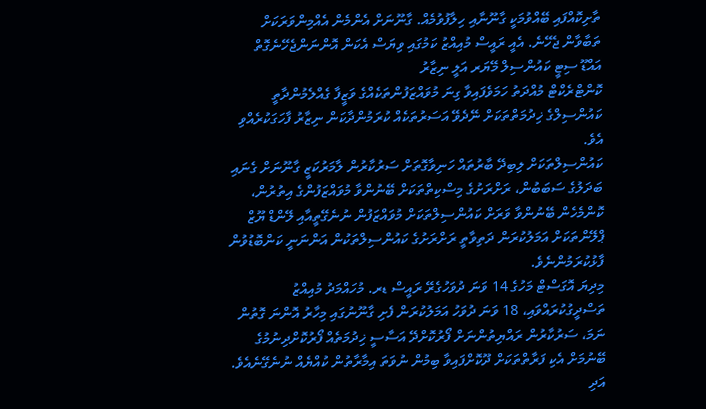ތާށިކޮއްފައި ބޭއްވުމަކީ ގާނޫނާއި ހިލާފުވުމެއް. ގާނޫނަށް އެންމެން އެއްމިންވަރަކަށް ތަބާވާން ޖެހޭނެ. އެއީ ރައީސް މުއިއްޒު ކަމުގައި ވިޔަސް އެކަން އޮންނަންޖެހޭނެގޮތް
އައްޑޫ ސިޓީ ކައުންސިލް މޭޔަރ އަލީ ނިޒާރު
ކޮންޓްރެކްޓް މުއްދަތު ހަމަވެފައިވާ ގިނަ މުވައްޒަފުންތަކެއްގެ ވަޒީފާ ގެއްލެމުންދާތީ ކައުންސިލްގެ ޚިދުމަތްތަކަށް ނޭދެވޭ އަސަރުތަކެއް ކުރަމުންދާކަން ނިޒާރު ފާހަގަކުރެއްވި އެވެ.
ކައުންސިލްތަކަށް ލިބިދޭ ބާރުތައް ހަނިވާގޮތަށް ސަރުކާރުން ލާމަރުކަޒީ ގާނޫނަށް ގެނައި ބަދަލުގެ ސަބަބުން، ރަށްރަށުގެ މިސްކިތްތަކަށް ބޭނުންވާ މުވައްޒަފުންގެ އިތުރުން، ކޮންމެހެން ބޭނުންވާ ވަރަށް ކައުންސިލްތަކަށް މުވައްޒަފުން ނުނެގޭތީއާއި ލޭންޑް ޔޫޒް ޕްލޭންތަކަށް އަމަލުކުރަން ދަތިވާތީ ރަށްރަށުގެ ކައުންސިލްތަކުން އަންނަނީ ކަންބޮޑުވުން ފާޅުކުރަމުންނެވެ.
މިދިޔަ އޮގަސްޓް މަހުގެ 14 ވަނަ ދުވަހުގެރޭ ރައީސް ޑރ. މުހައްމަދު މުއިއްޒު ތަސްދީގުކުރައްވައި، 18 ވަނަ ދުވަހު އަމަލުކުރަން ފެށި ގާނޫނުގައި މިހާރު އޮންނަ ގޮތުން ނަމަ، ސަރުކާރުން ރައްޔިތުންނަށް ފޯރުކޮށްދޭ އަސާސީ ޚިދުމަތެއް ފޯރުކޮށްދިނުމުގެ ބޭނުމަށް އެކި ފަރާތްތަކަށް ދޫކޮށްފައިވާ ބިމުން ނުވަތަ އިމާރާތުން ކުއްޔެއް ނުނެގޭނެއެވެ.
އަދި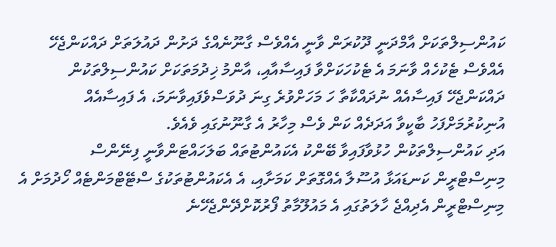ކައުންސިލްތަކަށް އާމްދަނީ ދޫކުރަން ވާނީ އެއްވެސް ގާނޫނެއްގެ ދަށުން ދައުލަތަށް ދައްކަންޖެހޭ އެއްވެސް ޓެކުހެއް ވާނަމަ އެ ޓެކުހަކަށްވާ ފައިސާއާއި، އާންމު ޚިދުމަތަކަށް ކައުންސިލްތަކުން ދައްކަންޖެހޭ ފައިސާއެއް ނުދައްކާތާ ހަ މަހަށްވުރެ ގިނަ ދުވަސްވެފައިވާނަމަ، އެ ފައިސާއެއް އުނިކުރުމަށްފަހު ބާކީވާ އަދަދެއް ކަން ވެސް މިހާރު އެ ގާނޫނުގައި ވެއެވެ.
އަދި ކައުންސިލްތަކުން ހުޅުވާފައިވާ ބޭންކު އެކައުންޓުތައް ބަލަހައްޓަންވާނީ ފިނޭންސް މިނިސްޓްރީން ކަނޑައަޅާ އުސޫލާ އެއްގޮތަށް ކަމަށާއި، އެ އެކައުންޓުތަކުގެ ސްޓޭޓްމަންޓެއް ހޯދުމަށް އެ މިނިސްޓްރީން އެދިއްޖެ ހާލަތުގައި އެ މައުލޫމާތު ފޯރުކޮށްދޭންޖެހޭނެ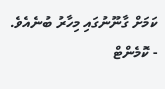ކަމަށް ގާނޫނުގައި މިހާރު ބުނެއެވެ.
- ކޮމެންޓް